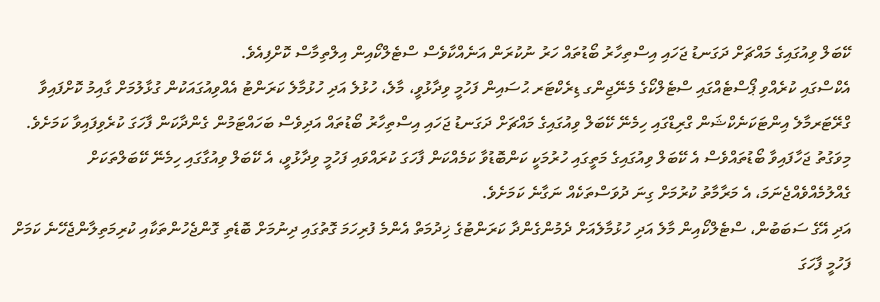ކޭބަލް ވިއުގައިގެ މައްޗަށް ދަގަނޑު ޖަހައި އިސްތިހާރު ބޯޑުތައް ހަރު ނުކުރަން އަނެއްކާވެސް ސްޓެލްކޯއިން އިލްތިމާސް ކޮށްފިއެވެ.
އެކްސްގައި ކުރެއްވި ޕޯސްޓެއްގައި ސްޓެލްކޯގެ މެނޭޖިންގ ޑިރެކްޓަރ ޙުސައިން ފަހުމީ ވިދާޅުވީ، މާލެ، ހުޅުލެ އަދި ހުޅުމާލެ ކަރަންޓު އެއްވިއުގައަކުން ގުޅާލުމަށް ގާއިމު ކޮށްފައިވާ ގްރޭޓަރމާލެ އިންޓަކަނެކްޝަން ގްރިޑްގައި ހިމެނޭ ކޭބަލް ވިއުގައިގެ މައްޗަށް ދަގަނޑު ޖަހައި އިސްތިހާރު ބޯޑުތައް އަދިވެސް ބަހައްޓަމުން ގެންދާކަން ފާހަގަ ކުރެވިފައިވާ ކަމަށެވެ.
މިވަގުތު ޖަހާފައިވާ ބޯޑުތައްވެސް އެ ކޭބަލް ވިއުގައިގެ މަތީގައި ހުރުމަކީ ކަންބޮޑުވާ ކަމެއްކަން ފާހަގަ ކުރައްވައި ފަހުމީ ވިދާޅުވީ، އެ ކޭބަލް ވިއުގާގައި ހިމެނޭ ކޭބަލްތަކަށް ގެއްލުމެއްވެއްޖެނަމަ، އެ މަރާމާތު ކުރުމަށް ގިނަ ދުވަސްތަކެއް ނަގާނެ ކަމަށެވެ.
އަދި އޭގެ ސަބަބުން، ސްޓެލްކޯއިން މާލެ އަދި ހުޅުމާލެއަށް ދެމުންގެންދާ ކަރަންޓުގެ ޚިދުމަތް އެންމެ ފުރިހަމަ ގޮތުގައި ދިނުމަށް ބޮޑެތި ގޮންޖެހުންތަކާއި ކުރިމަތިލާންޖެހޭނެ ކަމަށް ފަހުމީ ފާހަގަ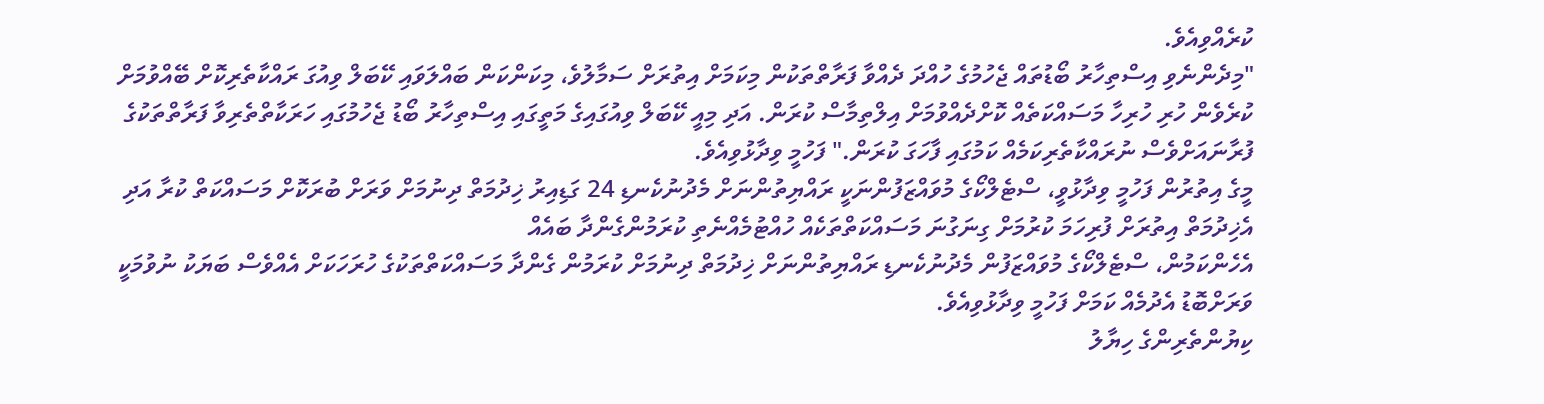ކުރެއްވިއެވެ.
"މިދެންނެވި އިސްތިހާރު ބޯޑުތައް ޖެހުމުގެ ހުއްދަ ދެއްވާ ފަރާތްތަކުން މިކަމަށް އިތުރަށް ސަމާލުވެ، މިކަންކަން ބައްލަވައި ކޭބަލް ވިއުގަ ރައްކާތެރިކޮށް ބޭއްވުމަށް ކުރެވެން ހުރި ހުރިހާ މަސައްކަތެއް ކޮށްދެއްވުމަށް އިލްތިމާސް ކުރަން. އަދި މިއީ ކޭބަލް ވިއުގައިގެ މަތީގައި އިސްތިހާރު ބޯޑު ޖެހުމުގައި ހަރަކާތްތެރިވާ ފަރާތްތަކުގެ ފުރާނައަށްވެސް ނުރައްކާތެރިކަމެއް ކަމުގައި ފާހަގަ ކުރަން." ފަހުމީ ވިދާޅުވިއެވެ.
މީގެ އިތުރުން ފަހުމީ ވިދާޅުވީ، ސްޓެލްކޯގެ މުވައްޒަފުންނަކީ ރައްޔިތުންނަށް މެދުނުކެނޑި 24 ގަޑިއިރު ޚިދުމަތް ދިނުމަށް ވަރަށް ބުރަކޮށް މަސައްކަތް ކުރާ އަދި އެޚިދުމަތް އިތުރަށް ފުރިހަމަ ކުރުމަށް ގިނަގުނަ މަސައްކަތްތަކެއް ހުއްޓުމެއްނެތި ކުރަމުންގެންދާ ބައެއް
އެހެންކަމުން، ސްޓެލްކޯގެ މުވައްޒަފުން މެދުނުކެނޑި ރައްޔިތުންނަށް ޚިދުމަތް ދިނުމަށް ކުރަމުން ގެންދާ މަސައްކަތްތަކުގެ ހުރަހަކަށް އެއްވެސް ބަޔަކު ނުވުމަކީ ވަރަށްބޮޑު އެދުމެއް ކަމަށް ފަހުމީ ވިދާޅުވިއެވެ.
ކިޔުންތެރިންގެ ހިޔާލު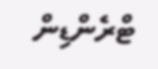ޓްރެންޑިން